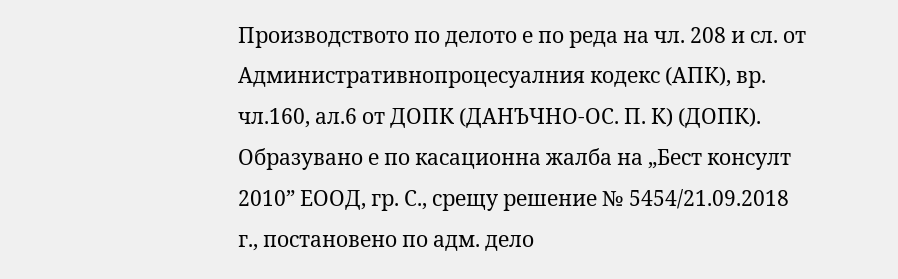Производството по делото е по реда на чл. 208 и сл. от Административнопроцесуалния кодекс (АПК), вр. чл.160, ал.6 от ДОПК (ДАНЪЧНО-ОС. П. К) (ДОПК).
Образувано е по касационна жалба на „Бест консулт 2010” ЕООД, гр. С., срещу решение № 5454/21.09.2018 г., постановено по адм. дело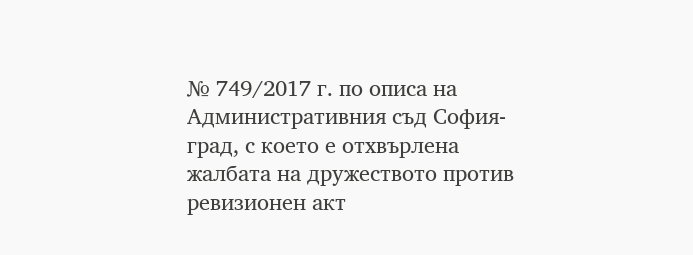№ 749/2017 г. по описа на Административния съд София-град, с което е отхвърлена жалбата на дружеството против ревизионен акт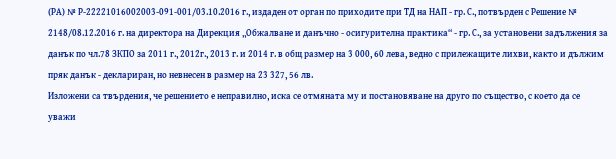(РА) № Р-22221016002003-091-001/03.10.2016 г., издаден от орган по приходите при ТД на НАП - гр. С., потвърден с Решение № 2148/08.12.2016 г. на директора на Дирекция „Обжалване и данъчно - осигурителна практика“ - гр. С., за установени задължения за данък по чл.78 ЗКПО за 2011 г., 2012г., 2013 г. и 2014 г. в общ размер на 3 000, 60 лева, ведно с прилежащите лихви, както и дължим пряк данък - деклариран, но невнесен в размер на 23 327, 56 лв.
Изложени са твърдения, че решението е неправилно, иска се отмяната му и постановяване на друго по същество, с което да се уважи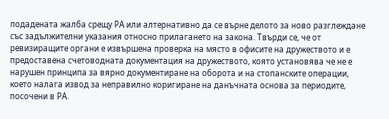подадената жалба срещу РА или алтернативно да се върне делото за ново разглеждане със задължителни указания относно прилагането на закона. Твърди се, че от ревизиращите органи е извършена проверка на място в офисите на дружеството и е предоставена счетоводната документация на дружеството, която установява че не е нарушен принципа за вярно документиране на оборота и на стопанските операции, което налага извод за неправилно коригиране на данъчната основа за периодите, посочени в РА.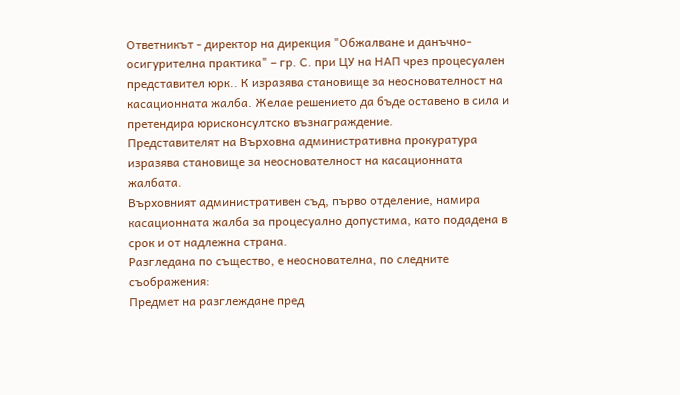Ответникът - директор на дирекция "Обжалване и данъчно-осигурителна практика" – гр. С. при ЦУ на НАП чрез процесуален представител юрк.. К изразява становище за неоснователност на касационната жалба. Желае решението да бъде оставено в сила и претендира юрисконсултско възнаграждение.
Представителят на Върховна административна прокуратура изразява становище за неоснователност на касационната жалбата.
Върховният административен съд, първо отделение, намира касационната жалба за процесуално допустима, като подадена в срок и от надлежна страна.
Разгледана по същество, е неоснователна, по следните съображения:
Предмет на разглеждане пред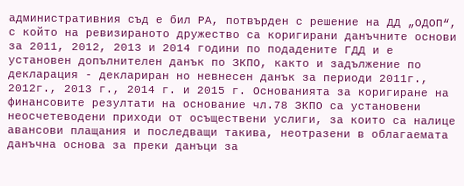административния съд е бил РА, потвърден с решение на ДД „ОДОП“, с който на ревизираното дружество са коригирани данъчните основи за 2011, 2012, 2013 и 2014 години по подадените ГДД и е установен допълнителен данък по ЗКПО, както и задължение по декларация - деклариран но невнесен данък за периоди 2011г., 2012г., 2013 г., 2014 г. и 2015 г. Основанията за коригиране на финансовите резултати на основание чл.78 ЗКПО са установени неосчетеводени приходи от осъществени услиги, за които са налице авансови плащания и последващи такива, неотразени в облагаемата данъчна основа за преки данъци за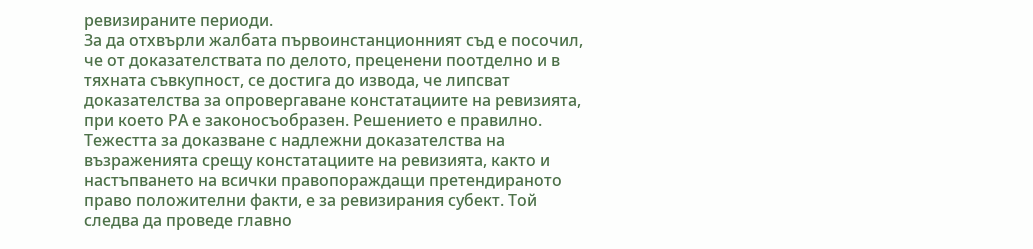ревизираните периоди.
За да отхвърли жалбата първоинстанционният съд е посочил, че от доказателствата по делото, преценени поотделно и в тяхната съвкупност, се достига до извода, че липсват доказателства за опровергаване констатациите на ревизията, при което РА е законосъобразен. Решението е правилно.
Тежестта за доказване с надлежни доказателства на възраженията срещу констатациите на ревизията, както и настъпването на всички правопораждащи претендираното право положителни факти, е за ревизирания субект. Той следва да проведе главно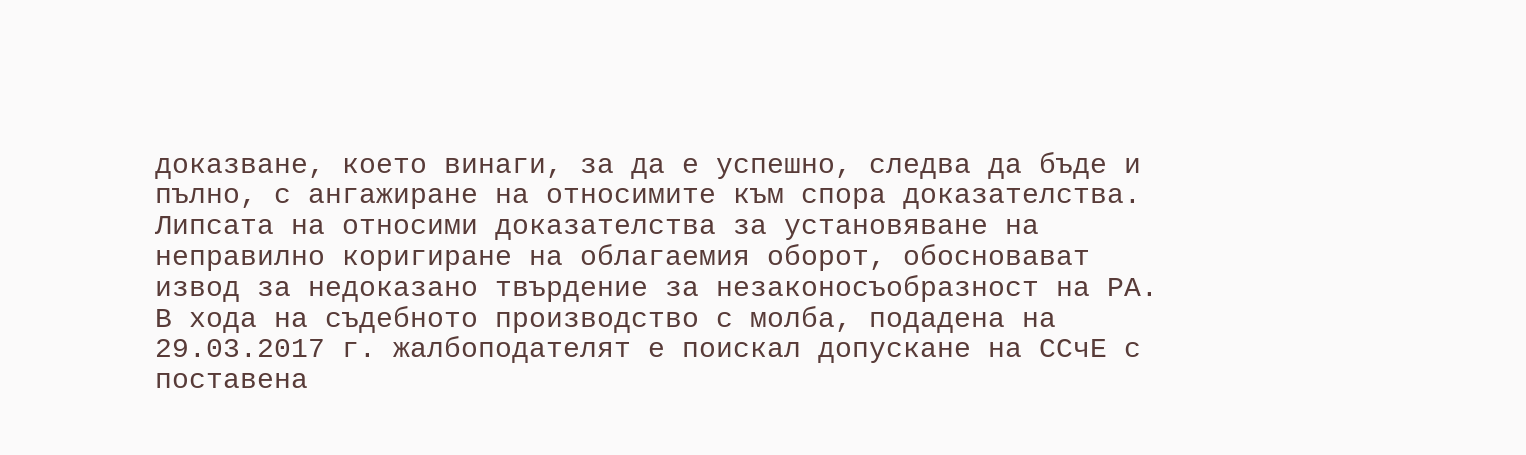доказване, което винаги, за да е успешно, следва да бъде и пълно, с ангажиране на относимите към спора доказателства. Липсата на относими доказателства за установяване на неправилно коригиране на облагаемия оборот, обосновават извод за недоказано твърдение за незаконосъобразност на РА.
В хода на съдебното производство с молба, подадена на 29.03.2017 г. жалбоподателят е поискал допускане на ССчЕ с поставена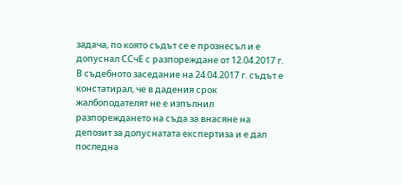задача, по която съдът се е прознесъл и е допуснал ССчЕ с разпореждане от 12.04.2017 г. В съдебното заседание на 24.04.2017 г. съдът е констатирал, че в дадения срок жалбоподателят не е изпълнил разпореждането на съда за внасяне на депозит за допуснатата експертиза и е дал последна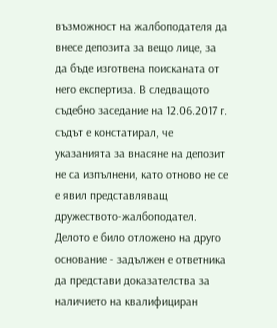възможност на жалбоподателя да внесе депозита за вещо лице, за да бъде изготвена поисканата от него експертиза. В следващото съдебно заседание на 12.06.2017 г. съдът е констатирал, че указанията за внасяне на депозит не са изпълнени, като отново не се е явил представляващ дружеството-жалбоподател. Делото е било отложено на друго основание - задължен е ответника да представи доказателства за наличието на квалифициран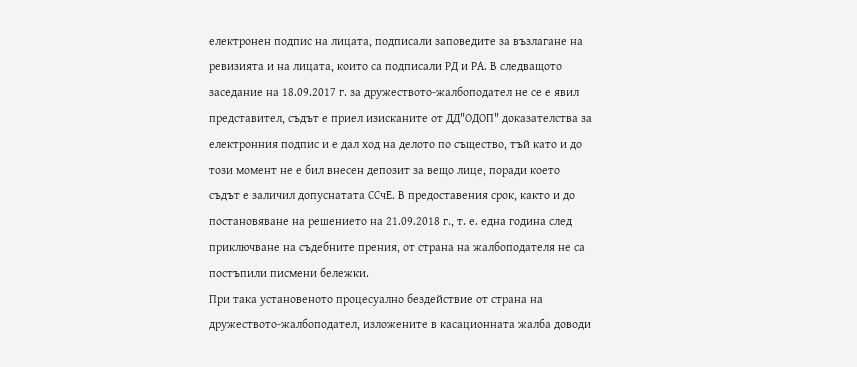електронен подпис на лицата, подписали заповедите за възлагане на ревизията и на лицата, които са подписали РД и РА. В следващото заседание на 18.09.2017 г. за дружеството-жалбоподател не се е явил представител, съдът е приел изисканите от ДД"ОДОП" доказателства за електронния подпис и е дал ход на делото по същество, тъй като и до този момент не е бил внесен депозит за вещо лице, поради което съдът е заличил допуснатата ССчЕ. В предоставения срок, както и до постановяване на решението на 21.09.2018 г., т. е. една година след приключване на съдебните прения, от страна на жалбоподателя не са постъпили писмени бележки.
При така установеното процесуално бездействие от страна на дружеството-жалбоподател, изложените в касационната жалба доводи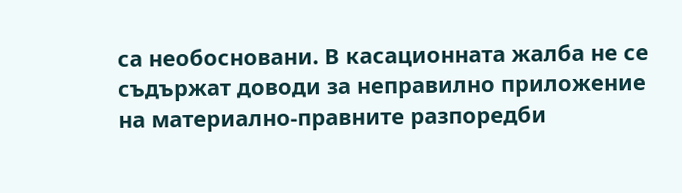са необосновани. В касационната жалба не се съдържат доводи за неправилно приложение на материално-правните разпоредби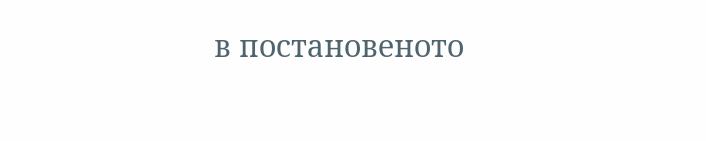в постановеното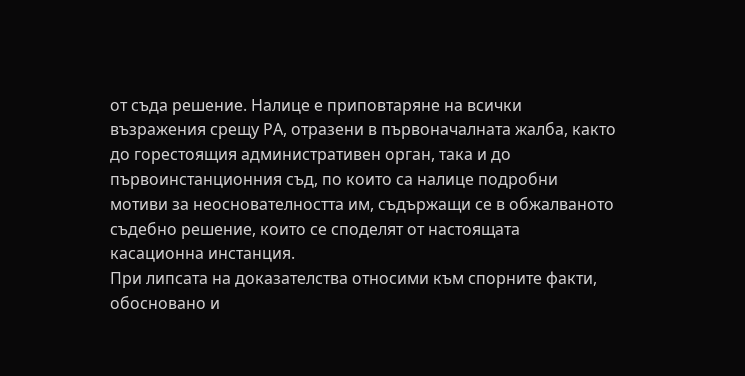от съда решение. Налице е приповтаряне на всички възражения срещу РА, отразени в първоначалната жалба, както до горестоящия административен орган, така и до първоинстанционния съд, по които са налице подробни мотиви за неоснователността им, съдържащи се в обжалваното съдебно решение, които се споделят от настоящата касационна инстанция.
При липсата на доказателства относими към спорните факти, обосновано и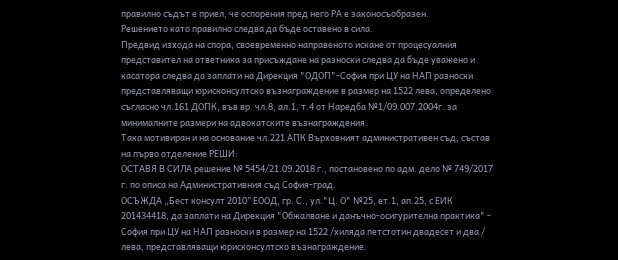правилно съдът е приел, че оспорения пред него РА е законосъобразен.
Решението като правилно следва да бъде оставено в сила.
Предвид изхода на спора, своевременно направеното искане от процесуалния представител на ответника за присъждане на разноски следва да бъде уважено и касатора следва да заплати на Дирекция "ОДОП"-София при ЦУ на НАП разноски представляващи юрисконсултско възнаграждение в размер на 1522 лева, определено съгласно чл.161 ДОПК, във вр. чл.8, ал.1, т.4 от Наредба №1/09.007.2004г. за минималните размери на адвокатските възнаграждения.
Така мотивиран и на основание чл.221 АПК Върховният административен съд, състав на първо отделение РЕШИ:
ОСТАВЯ В СИЛА решение № 5454/21.09.2018 г., постановено по адм. дело № 749/2017 г. по описа на Административния съд София-град.
ОСЪЖДА „Бест консулт 2010” ЕООД, гр. С., ул."Ц. О" №25, ет.1, ап.25, с ЕИК 201434418, да заплати на Дирекция "Обжалване и данъчно-осигурителна практика" - София при ЦУ на НАП разноски в размер на 1522 /хиляда петстотин двадесет и два / лева, представляващи юрисконсултско възнаграждение.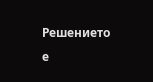Решението е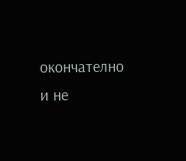окончателно и не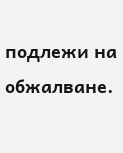подлежи на обжалване.